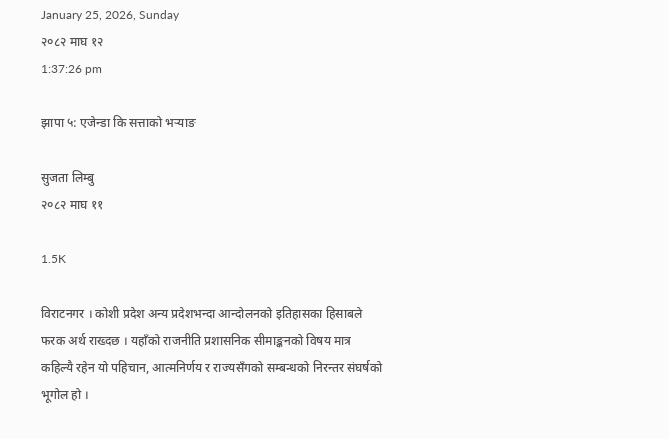January 25, 2026, Sunday
२०८२ माघ १२
1:37:26 pm

झापा ५: एजेन्डा कि सत्ताको भर्‍याङ

सुजता लिम्बु
२०८२ माघ ११

1.5K

विराटनगर । कोशी प्रदेश अन्य प्रदेशभन्दा आन्दोलनको इतिहासका हिसाबले फरक अर्थ राख्दछ । यहाँको राजनीति प्रशासनिक सीमाङ्कनको विषय मात्र कहिल्यै रहेन यो पहिचान, आत्मनिर्णय र राज्यसँगको सम्बन्धको निरन्तर संघर्षको भूगोल हो ।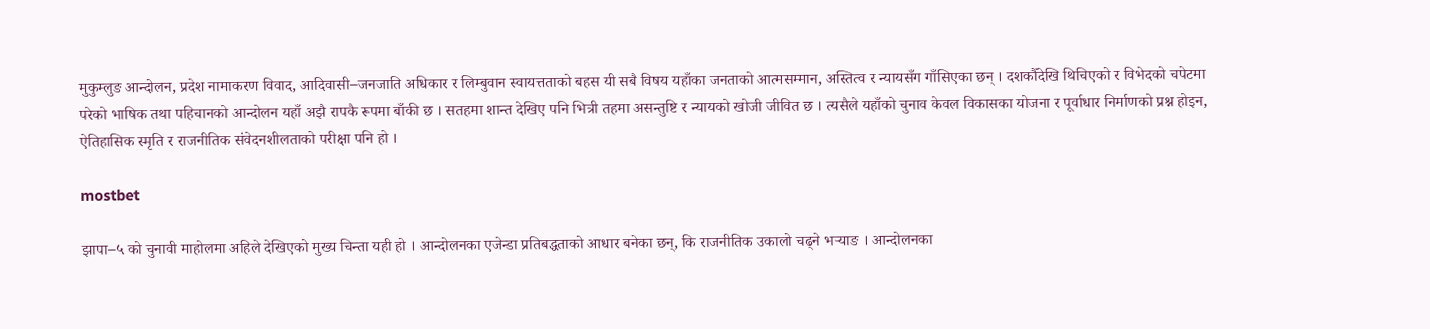मुकुम्लुङ आन्दोलन, प्रदेश नामाकरण विवाद, आदिवासी–जनजाति अधिकार र लिम्बुवान स्वायत्तताको बहस यी सबै विषय यहाँका जनताको आत्मसम्मान, अस्तित्व र न्यायसँग गाँसिएका छन् । दशकौँदेखि थिचिएको र विभेदको चपेटमा परेको भाषिक तथा पहिचानको आन्दोलन यहाँ अझै रापकै रूपमा बाँकी छ । सतहमा शान्त देखिए पनि भित्री तहमा असन्तुष्टि र न्यायको खोजी जीवित छ । त्यसैले यहाँको चुनाव केवल विकासका योजना र पूर्वाधार निर्माणको प्रश्न होइन, ऐतिहासिक स्मृति र राजनीतिक संवेदनशीलताको परीक्षा पनि हो ।

mostbet

झापा–५ को चुनावी माहोलमा अहिले देखिएको मुख्य चिन्ता यही हो । आन्दोलनका एजेन्डा प्रतिबद्धताको आधार बनेका छन्, कि राजनीतिक उकालो चढ्ने भर्‍याङ । आन्दोलनका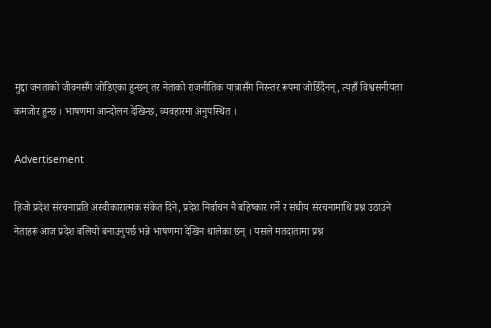मुद्दा जनताको जीवनसँग जोडिएका हुन्छन् तर नेताको राजनीतिक यात्रासँग निरन्तर रूपमा जोडिँदैनन्, त्यहाँ विश्वसनीयता कमजोर हुन्छ । भाषणमा आन्दोलन देखिन्छ, व्यवहारमा अनुपस्थित ।

Advertisement

हिजो प्रदेश संरचनाप्रति अस्वीकारात्मक संकेत दिने, प्रदेश निर्वाचन नै बहिष्कार गर्ने र संघीय संरचनामाथि प्रश्न उठाउने नेताहरू आज प्रदेश बलियो बनाउनुपर्छ भन्ने भाषणमा देखिन थालेका छन् । यसले मतदातामा प्रश्न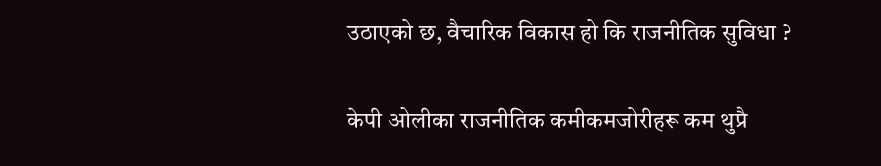उठाएको छ, वैचारिक विकास हो कि राजनीतिक सुविधा ?

केपी ओलीका राजनीतिक कमीकमजोरीहरू कम थुप्रै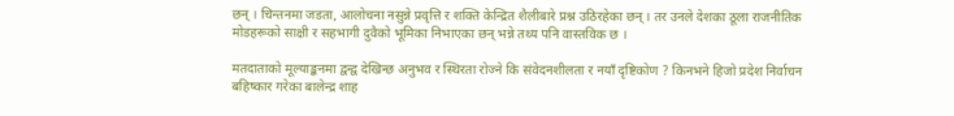छन् । चिन्तनमा जडता, आलोचना नसुन्ने प्रवृत्ति र शक्ति केन्द्रित शैलीबारे प्रश्न उठिरहेका छन् । तर उनले देशका ठूला राजनीतिक मोडहरूको साक्षी र सहभागी दुवैको भूमिका निभाएका छन् भन्ने तथ्य पनि वास्तविक छ ।

मतदाताको मूल्याङ्कनमा द्वन्द्व देखिन्छ अनुभव र स्थिरता रोज्ने कि संवेदनशीलता र नयाँ दृष्टिकोण ? किनभने हिजो प्रदेश निर्वाचन बहिष्कार गरेका बालेन्द्र शाह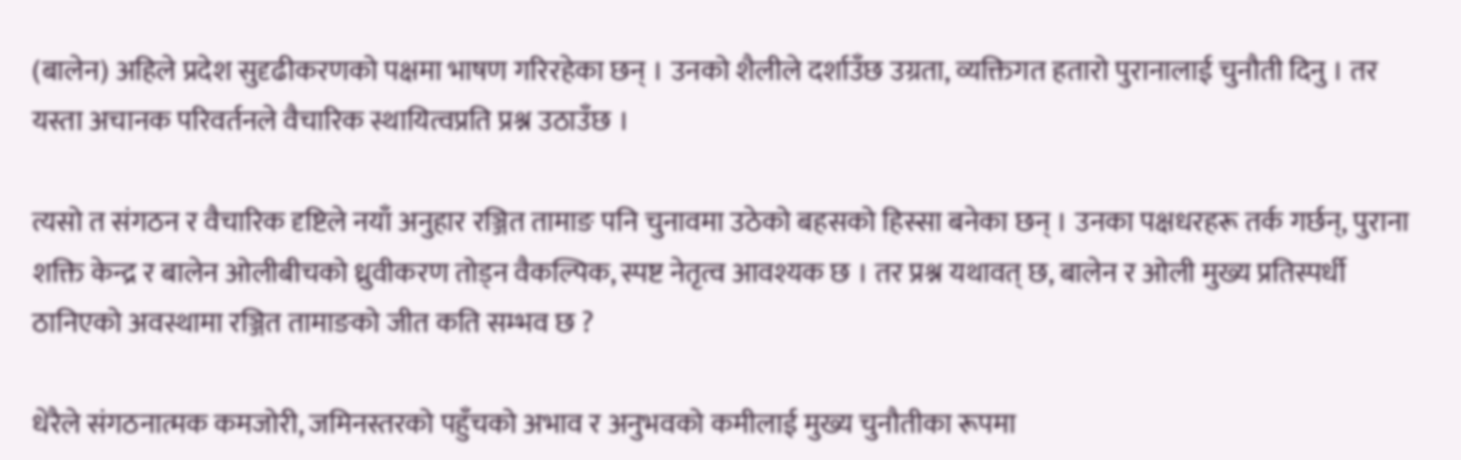(बालेन) अहिले प्रदेश सुदृढीकरणको पक्षमा भाषण गरिरहेका छन् । उनको शैलीले दर्शाउँछ उग्रता, व्यक्तिगत हतारो पुरानालाई चुनौती दिनु । तर यस्ता अचानक परिवर्तनले वैचारिक स्थायित्वप्रति प्रश्न उठाउँछ ।

त्यसो त संगठन र वैचारिक दृष्टिले नयाँ अनुहार रञ्जित तामाङ पनि चुनावमा उठेको बहसको हिस्सा बनेका छन् । उनका पक्षधरहरू तर्क गर्छन्, पुराना शक्ति केन्द्र र बालेन ओलीबीचको ध्रुवीकरण तोड्न वैकल्पिक, स्पष्ट नेतृत्व आवश्यक छ । तर प्रश्न यथावत् छ, बालेन र ओली मुख्य प्रतिस्पर्धी ठानिएको अवस्थामा रञ्जित तामाङको जीत कति सम्भव छ ?

धेरैले संगठनात्मक कमजोरी, जमिनस्तरको पहुँचको अभाव र अनुभवको कमीलाई मुख्य चुनौतीका रूपमा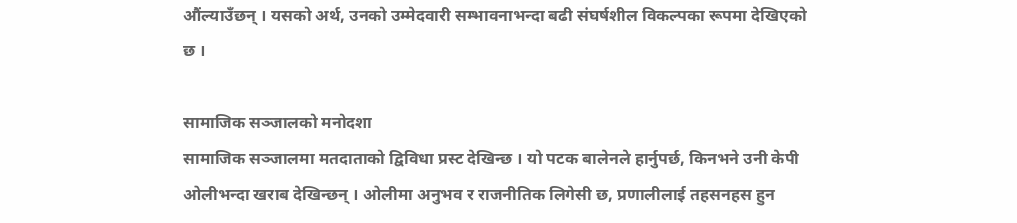औंल्याउँछन् । यसको अर्थ, उनको उम्मेदवारी सम्भावनाभन्दा बढी संघर्षशील विकल्पका रूपमा देखिएको छ ।

सामाजिक सञ्जालको मनोदशा
सामाजिक सञ्जालमा मतदाताको द्विविधा प्रस्ट देखिन्छ । यो पटक बालेनले हार्नुपर्छ, किनभने उनी केपी ओलीभन्दा खराब देखिन्छन् । ओलीमा अनुभव र राजनीतिक लिगेसी छ, प्रणालीलाई तहसनहस हुन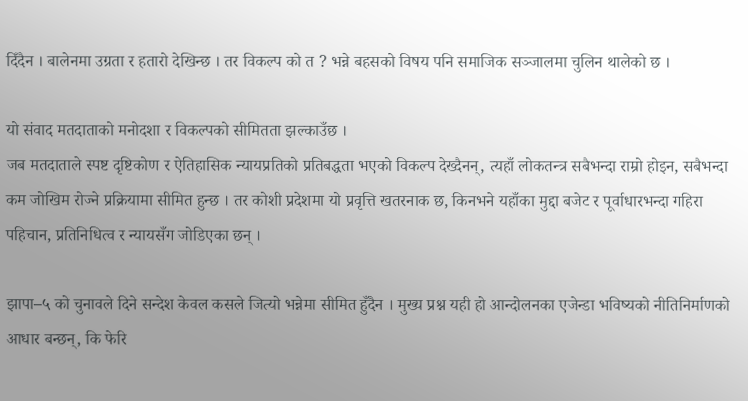दिँदैन । बालेनमा उग्रता र हतारो देखिन्छ । तर विकल्प को त ? भन्ने बहसको विषय पनि समाजिक सञ्जालमा चुलिन थालेको छ ।

यो संवाद मतदाताको मनोदशा र विकल्पको सीमितता झल्काउँछ ।
जब मतदाताले स्पष्ट दृष्टिकोण र ऐतिहासिक न्यायप्रतिको प्रतिबद्धता भएको विकल्प देख्दैनन्, त्यहाँ लोकतन्त्र सबैभन्दा राम्रो होइन, सबैभन्दा कम जोखिम रोज्ने प्रक्रियामा सीमित हुन्छ । तर कोशी प्रदेशमा यो प्रवृत्ति खतरनाक छ, किनभने यहाँका मुद्दा बजेट र पूर्वाधारभन्दा गहिरा पहिचान, प्रतिनिधित्व र न्यायसँग जोडिएका छन् ।

झापा–५ को चुनावले दिने सन्देश केवल कसले जित्यो भन्नेमा सीमित हुँदैन । मुख्य प्रश्न यही हो आन्दोलनका एजेन्डा भविष्यको नीतिनिर्माणको आधार बन्छन्, कि फेरि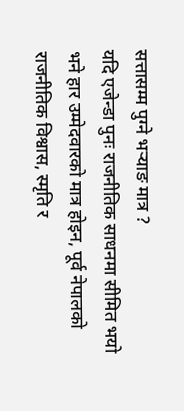सत्तासम्म पुग्ने भर्‍याङ मात्र ?
यदि एजेन्डा पुनः राजनीतिक साधनमा सीमित भयो भने हार उम्मेदवारको मात्र होइन, पूर्व नेपालको राजनीतिक विश्वास, स्मृति र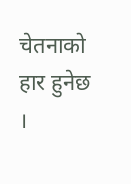चेतनाको हार हुनेछ ।